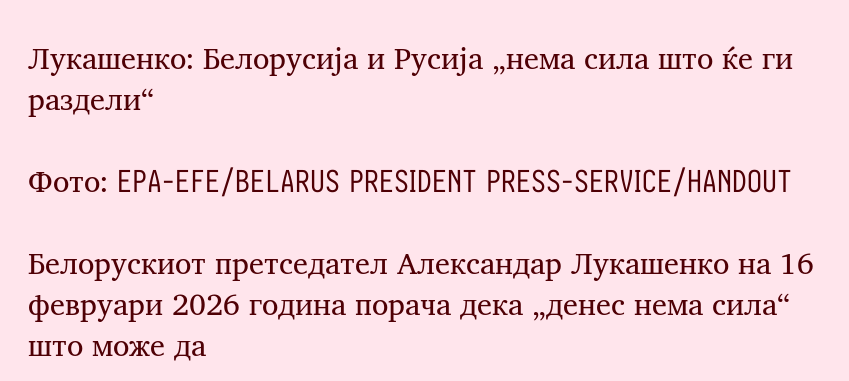Лукашенко: Белорусија и Русија „нема сила што ќе ги раздели“

Фото: EPA-EFE/BELARUS PRESIDENT PRESS-SERVICE/HANDOUT

Белорускиот претседател Александар Лукашенко на 16 февруари 2026 година порача дека „денес нема сила“ што може да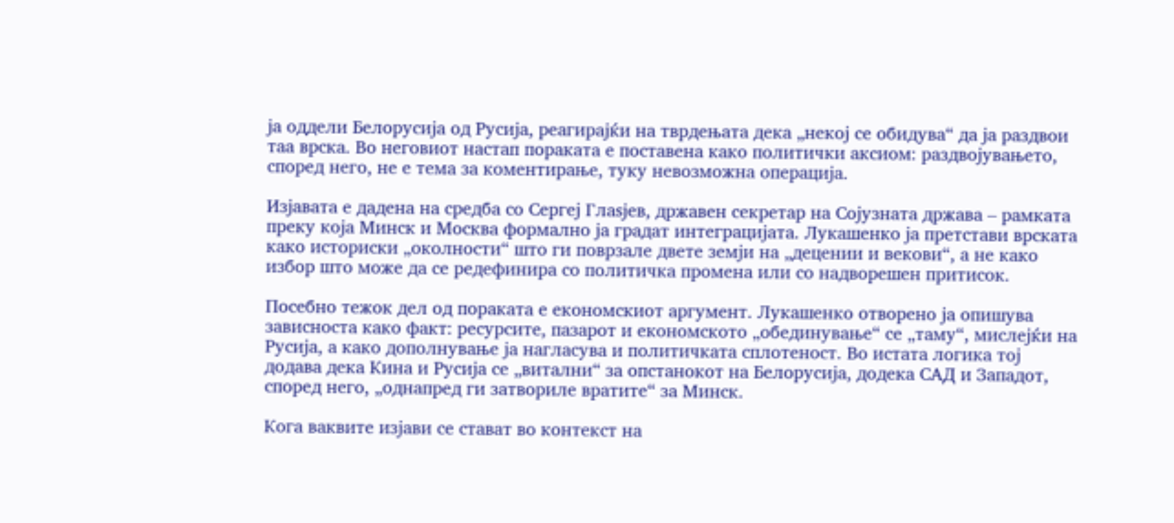ја оддели Белорусија од Русија, реагирајќи на тврдењата дека „некој се обидува“ да ја раздвои таа врска. Во неговиот настап пораката е поставена како политички аксиом: раздвојувањето, според него, не е тема за коментирање, туку невозможна операција.

Изјавата е дадена на средба со Сергеј Глаѕјев, државен секретар на Сојузната држава – рамката преку која Минск и Москва формално ја градат интеграцијата. Лукашенко ја претстави врската како историски „околности“ што ги поврзале двете земји на „децении и векови“, а не како избор што може да се редефинира со политичка промена или со надворешен притисок.

Посебно тежок дел од пораката е економскиот аргумент. Лукашенко отворено ја опишува зависноста како факт: ресурсите, пазарот и економското „обединување“ се „таму“, мислејќи на Русија, а како дополнување ја нагласува и политичката сплотеност. Во истата логика тој додава дека Кина и Русија се „витални“ за опстанокот на Белорусија, додека САД и Западот, според него, „однапред ги затвориле вратите“ за Минск.

Кога ваквите изјави се стават во контекст на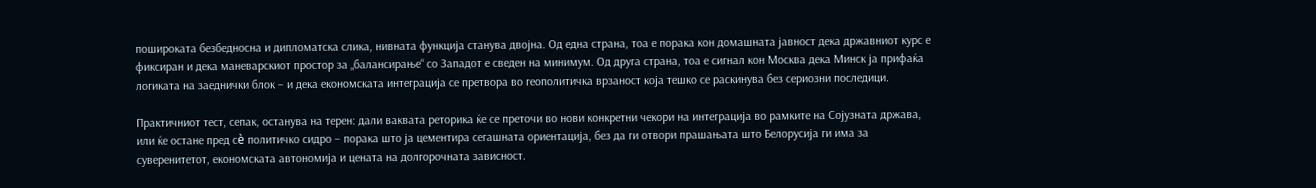пошироката безбедносна и дипломатска слика, нивната функција станува двојна. Од една страна, тоа е порака кон домашната јавност дека државниот курс е фиксиран и дека маневарскиот простор за „балансирање“ со Западот е сведен на минимум. Од друга страна, тоа е сигнал кон Москва дека Минск ја прифаќа логиката на заеднички блок – и дека економската интеграција се претвора во геополитичка врзаност која тешко се раскинува без сериозни последици.

Практичниот тест, сепак, останува на терен: дали ваквата реторика ќе се преточи во нови конкретни чекори на интеграција во рамките на Сојузната држава, или ќе остане пред сè политичко сидро – порака што ја цементира сегашната ориентација, без да ги отвори прашањата што Белорусија ги има за суверенитетот, економската автономија и цената на долгорочната зависност.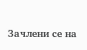Зачлени се на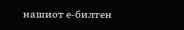нашиот е-билтен